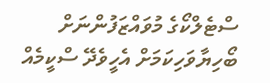ސްޓެލްކޯގެ މުވައްޒަފުންނަށް ބޯހިޔާވަހިކަމަށް އެހީވެދޭ ސްކީމެއް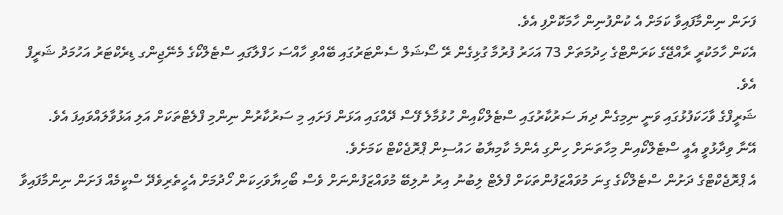ފަށަން ނިންމާފައިވާ ކަމަށް އެ ކުންފުނިން ހާމަކޮށްފި އެވެ.
އެކަން ހާމަކުރީ ރާއްޖޭގެ ކަރަންޓްގެ ހިދުމަތަށް 73 އަހަރު ފުރުމާ ގުޅިގެން ރޭ ސޯޝަލް ސެންޓަރުގައި ބޭއްވި ހާއްސަ ހަފްލާގައި ސްޓެލްކޯގެ މެނޭޖިންގ ޑިރެކްޓަރު އަހުމަދު ޝަރީފް އެވެ.
ޝަރީފްގެ ވާހަކަފުޅުގައި ވަނީ ނިމިގެން ދިޔަ ސަރުކާރުގައި ސްޓެލްކޯއިން ހުޅުމާލެ ފޭސް ދޭއްގައި އަޅަން ފަށައި މި ސަރުކާރުން ނިންމި ފްލެޓްތަކަށް އަލި އަޅުވާލައްވައިފަ އެވެ.
އޭނާ ވިދާޅުވީ އެއީ ސްޓެލްކޯއިން މިހާތަނަށް ހިންގި އެންމެ ކާމިޔާބު ހައުސިން ޕްރޮޖެކްޓް ކަމަށެވެ.
އެ ޕްރޮޖެކްޓްގެ ދަށުން ސްޓެލްކޯގެ ގިނަ މުވައްޒަފުންތަކަށް ފްލެޓް ލިބުނު އިރު ނުލިބޭ މުވައްޒަފުންނަށް ވެސް ބޯހިޔާވަހިކަން ހޯދުމަށް އެހީތެރިވެދޭ ސްކީމެއް ފަށަން ނިންމާފައިވާ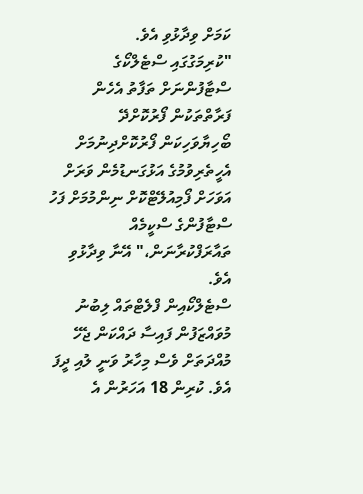ކަމަށް ވިދާޅުވި އެވެ.
"ކުރިމަގުގައި ސްޓެލްކޯގެ ސްޓާފުންނަށް ތަފާތު އެހެން ފަރާތްތަކުން ފޯރުކޮށްދޭ ބޯހިޔާވަހިކަން ފޯރުކޮށްދިނުމަށް އެހީތެރިވުމުގެ އަޅުގަނޑުމެން ވަރަށް އަވަހަށް ފޯމިއުލޭޓްކޮށް ނިންމުމަށް ފަހު ސްޓާފުންގެ ސްކީމެއް ތައާރަފްކުރާނަން،" އޭނާ ވިދާޅުވި އެވެ.
ސްޓެލްކޯއިން ފްލެޓްތައް ލިބުނު މުވައްޒަފުން ފައިސާ ދައްކަން ޖެހޭ މުއްދަތަށް ވެސް މިހާރު ވަނީ ލުއި ދީފަ އެވެ. ކުރިން 18 އަހަރުން އެ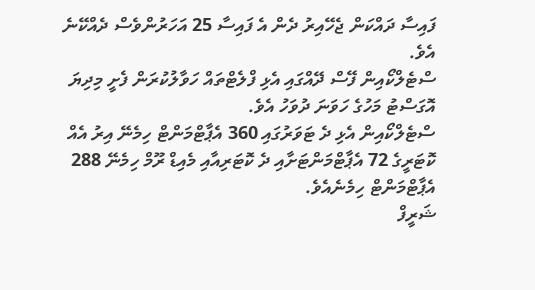ފައިސާ ދައްކަން ޖެހޭއިރު ދެން އެ ފައިސާ 25 އަހަރުންވެސް ދެއްކޭނެ އެވެ.
ސްޓެލްކޯއިން ފޭސް ދޭއްގައި އެޅި ފްލެޓްތައް ހަވާލުކުރަން ފެށީ މިދިޔަ އޮގަސްޓު މަހުގެ ހަވަނަ ދުވަހު އެވެ.
ސްޓެލްކޯއިން އެޅި ދެ ޓަވަރުގައި 360 އެޕާޓްމަންޓް ހިމެނޭ އިރު އެއް ކޮޓަރީގެ 72 އެޕާޓްމަންޓަށާއި ދެ ކޮޓަރިއާއި މެއިޑް ރޫމް ހިމެނޭ 288 އެޕާޓްމަންޓް ހިމެނެއެވެ.
ޝަރީފް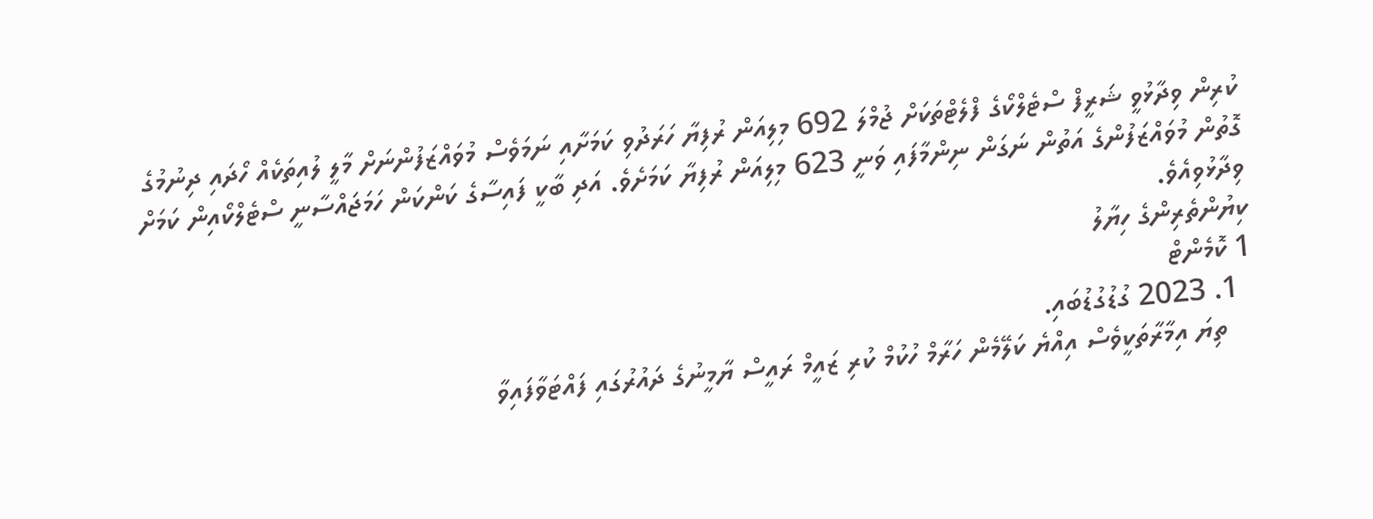ކުރިން ވިދާޅުވީ ޝަރީފް ސްޓެލްކޯގެ ފްލެޓްތަކަށް ޖުމްލަ 692 މިލިއަން ރުފިޔާ ހަރަދުވި ކަމަށާއި ނަމަވެސް މުވައްޒަފުންނަށް މާލީ ލުއިތަކެއް ހޯދައި ދިނުމުގެ ގޮތުން މުވައްޒަފުންގެ އަތުން ނަގަން ނިންމާފައި ވަނީ 623 މިލިއަން ރުފިޔާ ކަމަށެވެ. އަދި ބާކީ ފައިސާގެ ކަންކަން ހަމަޖައްސާނީ ސްޓެލްކޯއިން ކަމަށް ވިދާޅުވިއެވެ.
ކިޔުންތެރިންގެ ހިޔާލު
1 ކޮމެންޓް
  1. 2023 ގުޑުގުޑުބައި.
    ތިޔަ އިމާރާތަކީވެސް އިއްޔެ ކަލޭމެން ހަރާމް ހުކުމް ކުރި ޒައީމް ރައީސް ޔާމީނުގެ ދައުރުގައި ފައްޓަވާފައިވާ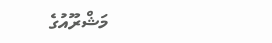މަޝްރޫއުގެ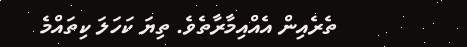ތެރެއިން އެއްއިމާރާތެވެ. ތިޔަ ކަހަލަ ކިތައްމެ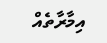އިމާރާތެއް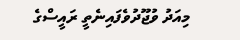މިއަދު ވުޖޫދުވެފައިނެތީ ރައީސްގެ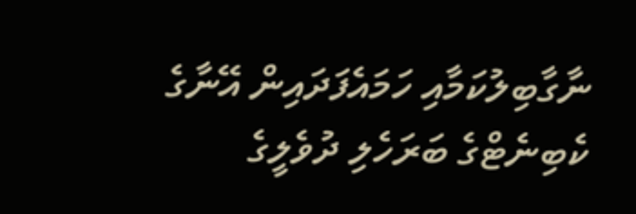ނާގާބިލުކަމާއި ހަމައެފަދައިން އޭނާގެ ކެބިނެޓްގެ ބަރަހެލި ދުވެލީގެ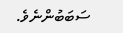ސަބަބުންނެވެ.